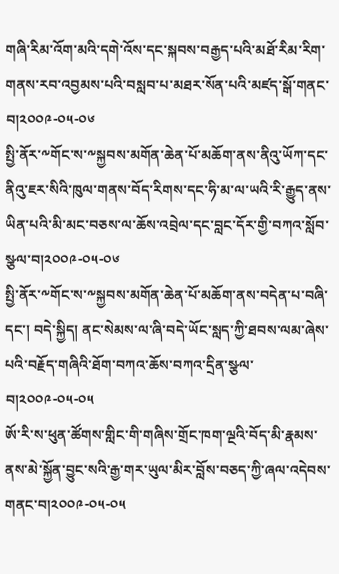གཞི་རིམ་འོག་མའི་དགེ་འོས་དང་སྐབས་བརྒྱད་པའི་མཐོ་རིམ་རིག་གནས་རབ་འབྱམས་པའི་བསླབ་པ་མཐར་སོན་པའི་མཛད་སྒོ་གནང་བ།༢༠༠༩-༠༥-༠༦
སྤྱི་ནོར་༸གོང་ས་༸སྐྱབས་མགོན་ཆེན་པོ་མཆོག་ནས་ནིའུ་ཡོཀ་དང་ནིའུ་ཇར་སིའི་ཁུལ་གནས་བོད་རིགས་དང་ཧི་མ་ལ་ཡའི་རི་རྒྱུད་ནས་ཡིན་པའི་མི་མང་བཅས་ལ་ཆོས་འབྲེལ་དང་བླང་དོར་གྱི་བཀའ་སློབ་སྩལ་བ།༢༠༠༩-༠༥-༠༦
སྤྱི་ནོར་༸གོང་ས་༸སྐྱབས་མགོན་ཆེན་པོ་མཆོག་ནས་བདེན་པ་བཞི་དང་། བདེ་སྐྱིད། ནང་སེམས་ལ་ཞི་བདེ་ཡོང་སླད་ཀྱི་ཐབས་ལམ་ཞེས་པའི་བརྗོད་གཞིའི་ཐོག་བཀའ་ཆོས་བཀའ་དྲིན་སྩལ་བ།༢༠༠༩-༠༥-༠༥
ཨོ་རི་ས་ཕུན་ཚོགས་གླིང་གི་གཞིས་གྲོང་ཁག་ལྔའི་བོད་མི་རྣམས་ནས་མེ་སྐྱོན་བྱུང་སའི་རྒྱ་གར་ཡུལ་མིར་བློས་བཅད་ཀྱི་ཞལ་འདེབས་གནང་བ།༢༠༠༩-༠༥-༠༥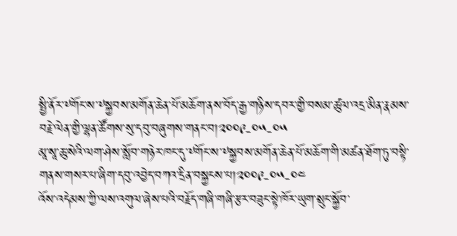སྤྱི་ནོར་༸གོང་ས་༸སྐྱབས་མགོན་ཆེན་པོ་མཆོག་ནས་བོད་རྒྱ་གཉིས་དབར་གྱི་བསམ་ཚུལ་འདྲ་མིན་རྣམས་བརྗེ་ལེན་གྱི་ལྷན་ཚོགས་སུ་དབུ་བཞུགས་གནང་བ།༢༠༠༩-༠༥-༠༥
མཱ་སཱ་ཆུ་སེའི་ལག་ཤེས་སློབ་གཉེར་ཁང་དུ་༸གོང་ས་༸སྐྱབས་མགོན་ཆེན་པོ་མཆོག་གི་མཚན་ཐོག་ཏུ་བསྟི་གནས་གསར་པ་ཞིག་དབུ་འབྱེད་བཀའ་དྲིན་བསྐྱངས་པ།༢༠༠༩-༠༥-༠༤
འོས་འདེམས་ཀྱི་ལས་འགུལ་ཞེས་པའི་བརྗོད་གཞི་གཞི་རྩར་བཟུང་སྟེ་ཁོར་ཡུག་སྲུང་སྐྱོབ་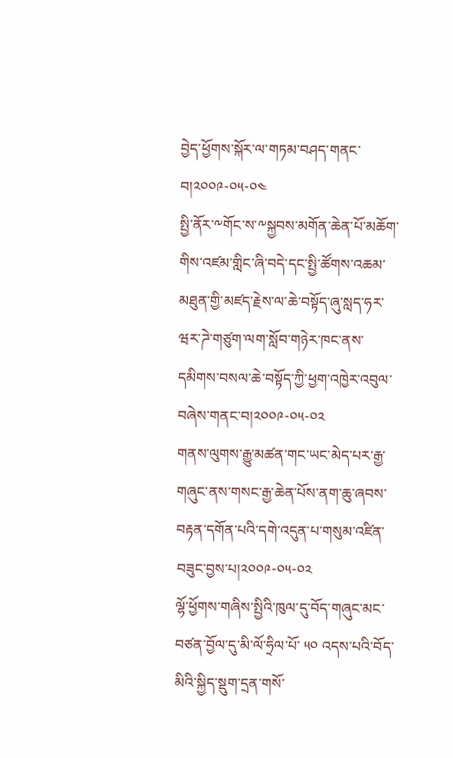བྱེད་ཕྱོགས་སྐོར་ལ་གཏམ་བཤད་གནང་བ།༢༠༠༩-༠༥-༠༤
སྤྱི་ནོར་༸གོང་ས་༸སྐྱབས་མགོན་ཆེན་པོ་མཆོག་གིས་འཛམ་གླིང་ཞི་བདེ་དང་སྤྱི་ཚོགས་འཆམ་མཐུན་གྱི་མཛད་རྗེས་ལ་ཆེ་བསྟོད་ཞུ་སླད་ཧར་ཝར་ཌེ་གཙུག་ལག་སློབ་གཉེར་ཁང་ནས་དམིགས་བསལ་ཆེ་བསྟོད་ཀྱི་ཕྱག་འཁྱེར་འབུལ་བཞེས་གནང་བ།༢༠༠༩-༠༥-༠༢
གནས་ལུགས་རྒྱུ་མཚན་གང་ཡང་མེད་པར་རྒྱ་གཞུང་ནས་གསང་རྒྱ་ཆེན་པོས་ནག་ཆུ་ཞབས་བརྟན་དགོན་པའི་དགེ་འདུན་པ་གསུམ་འཛིན་བཟུང་བྱས་པ།༢༠༠༩-༠༥-༠༢
ལྷོ་ཕྱོགས་གཞིས་སྤྱིའི་ཁུལ་དུ་བོད་གཞུང་མང་བཙན་བྱོལ་དུ་མི་ལོ་ཧྲིལ་པོ་ ༥༠ འདས་པའི་བོད་མིའི་སྐྱིད་སྡུག་དྲན་གསོ་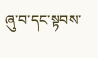ཞུ་བ་དང་སྟབས་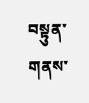བསྟུན་གནས་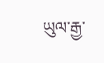ཡུལ་རྒྱ་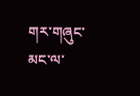གར་གཞུང་མང་ལ་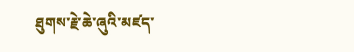ཐུགས་རྗེ་ཆེ་ཞུའི་མཛད་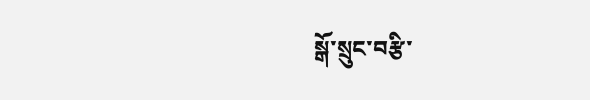སྒོ་སྲུང་བརྩི་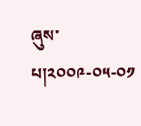ཞུས་པ།༢༠༠༩-༠༥-༠༡